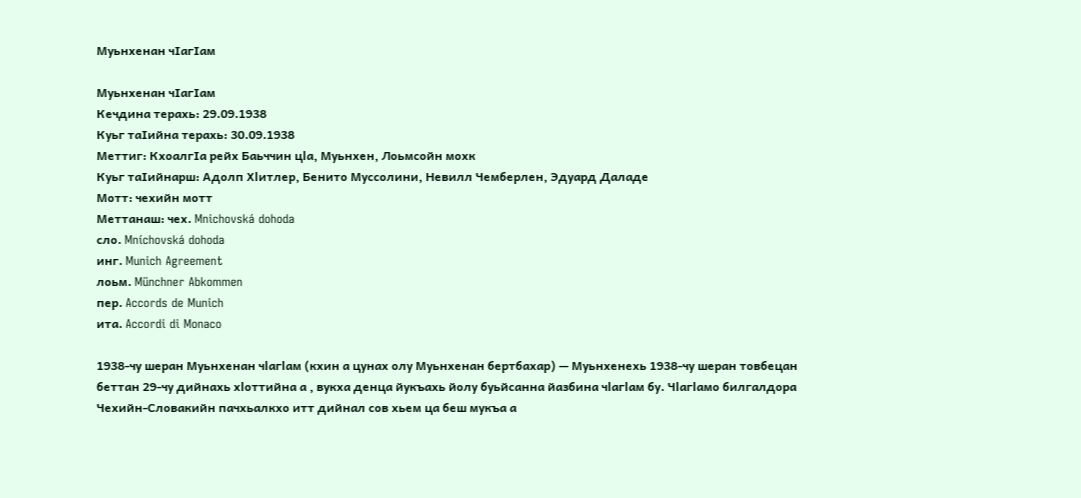Муьнхенан чӀагӀам

Муьнхенан чӀагӀам
Кечдина терахь: 29.09.1938
Куьг таӀийна терахь: 30.09.1938
Меттиг: КхоалгӀа рейх Баьччин цla, Муьнхен, Лоьмсойн мохк
Куьг таӀийнарш: Адолп Xlитлер, Бенито Муссолини, Невилл Чемберлен, Эдуард Даладе
Мотт: чехийн мотт
Меттанаш: чех. Mnichovská dohoda
сло. Mníchovská dohoda
инг. Munich Agreement
лоьм. Münchner Abkommen
пер. Accords de Munich
ита. Accordi di Monaco

1938-чу шеран Муьнхенан чlaгlaм (кхин а цунах олу Муьнхенан бертбахар) — Муьнхенехь 1938-чу шеран товбецан беттан 29-чу дийнахь xlоттийна а , вукха денца йукъахь йолу буьйсанна йазбина чlaгlaм бу. Чlaгlaмо билгалдора Чехийн-Словакийн пачхьалкхо итт дийнал сов хьем ца беш мукъа а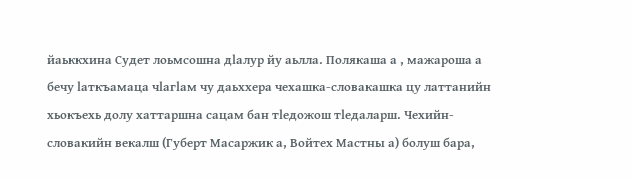йаьккхина Судет лоьмсошна дlaлур йу аьлла. Полякаша а , мажароша а бечу laткъамаца чlaгlaм чу даьххера чехашка-словакашка цу латтанийн хьокъехь долу хаттаршна сацам бан тleдожош тleдаларш. Чехийн-словакийн векалш (Губерт Масаржик а, Войтех Мастны а) болуш бара,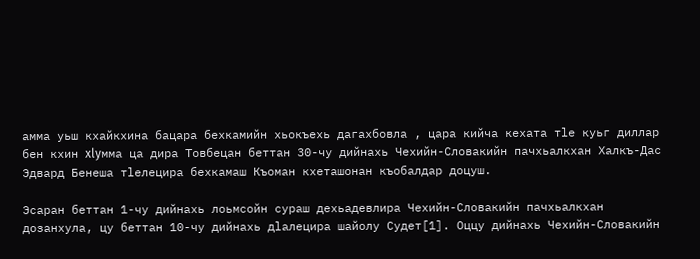амма уьш кхайкхина бацара бехкамийн хьокъехь дагахбовла , цара кийча кехата тle куьг диллар бен кхин xlyмма ца дира Товбецан беттан 30-чу дийнахь Чехийн-Словакийн пачхьалкхан Халкъ-Дас Эдвард Бенеша тleлецира бехкамаш Къоман кхеташонан къобалдар доцуш.

Эсаран беттан 1-чу дийнахь лоьмсойн сураш дехьадевлира Чехийн-Словакийн пачхьалкхан дозанхула, цу беттан 10-чу дийнахь дlaлецира шайолу Судет[1]. Оццу дийнахь Чехийн-Словакийн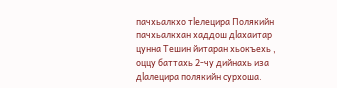пачхьалкхо тleлецира Полякийн пачхьалкхан хаддош дlaхаитар цунна Тешин йитаран хьокъехь , оццу баттахь 2-чу дийнахь иза дlaлецира полякийн сурхоша.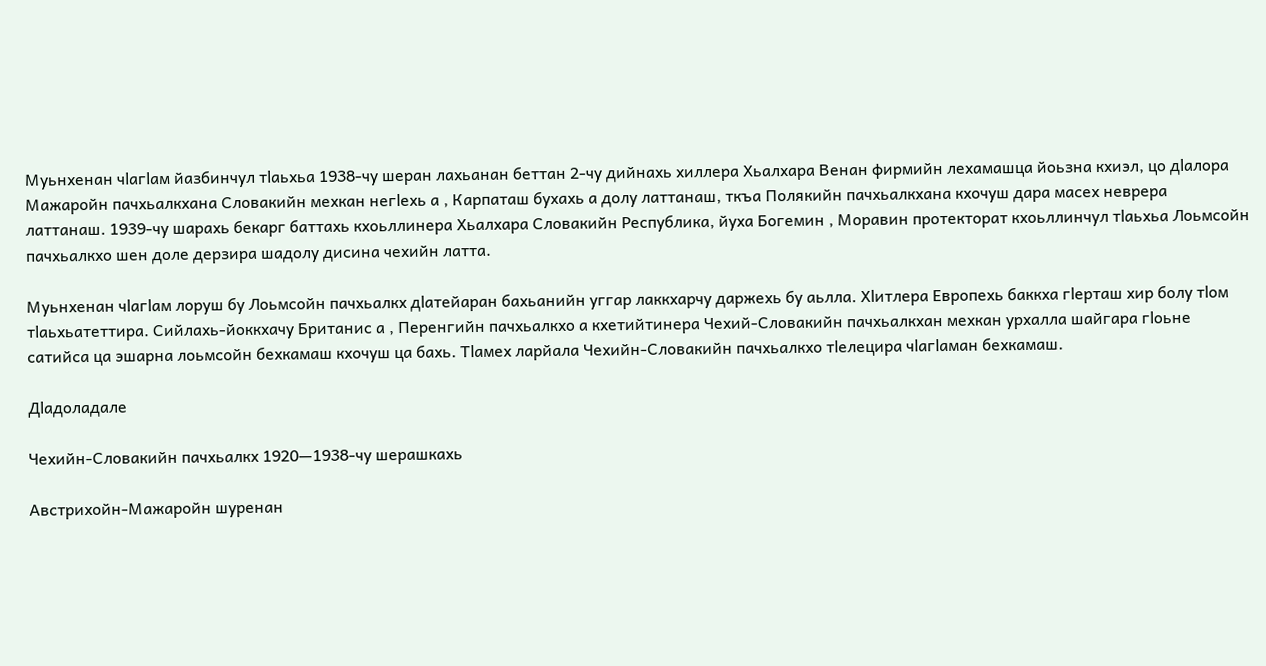Муьнхенан чlaгlaм йазбинчул тlaьхьа 1938-чу шеран лахьанан беттан 2-чу дийнахь хиллера Хьалхара Венан фирмийн лехамашца йоьзна кхиэл, цо дlaлора Мажаройн пачхьалкхана Словакийн мехкан негleхь а , Карпаташ бухахь а долу латтанаш, ткъа Полякийн пачхьалкхана кхочуш дара масех неврера латтанаш. 1939-чу шарахь бекарг баттахь кхоьллинера Хьалхара Словакийн Республика, йуха Богемин , Моравин протекторат кхоьллинчул тlaьхьа Лоьмсойн пачхьалкхо шен доле дерзира шадолу дисина чехийн латта.

Муьнхенан чlaгlам лоруш бу Лоьмсойн пачхьалкх дlaтейаран бахьанийн уггар лаккхарчу даржехь бу аьлла. Xlитлера Европехь баккха гleрташ хир болу тloм тlaьхьатеттира. Сийлахь-йоккхачу Британис а , Перенгийн пачхьалкхо а кхетийтинера Чехий-Словакийн пачхьалкхан мехкан урхалла шайгара гloьне сатийса ца эшарна лоьмсойн бехкамаш кхочуш ца бахь. Тlaмех ларйала Чехийн-Словакийн пачхьалкхо тleлецира чlaгlaман бехкамаш.

Дlaдоладале

Чехийн-Словакийн пачхьалкх 1920—1938-чу шерашкахь

Австрихойн-Мажаройн шуренан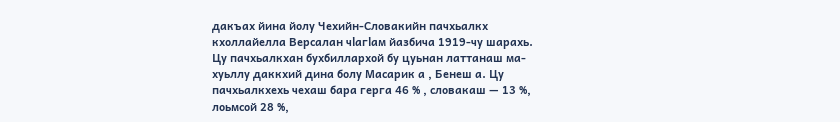дакъах йина йолу Чехийн-Словакийн пачхьалкх кхоллайелла Версалан чlaгlaм йазбича 1919-чу шарахь. Цу пачхьалкхан бухбиллархой бу цуьнан латтанаш ма-хуьллу даккхий дина болу Масарик а , Бенеш а. Цу пачхьалкхехь чехаш бара герга 46 % , словакаш — 13 %, лоьмсой 28 %,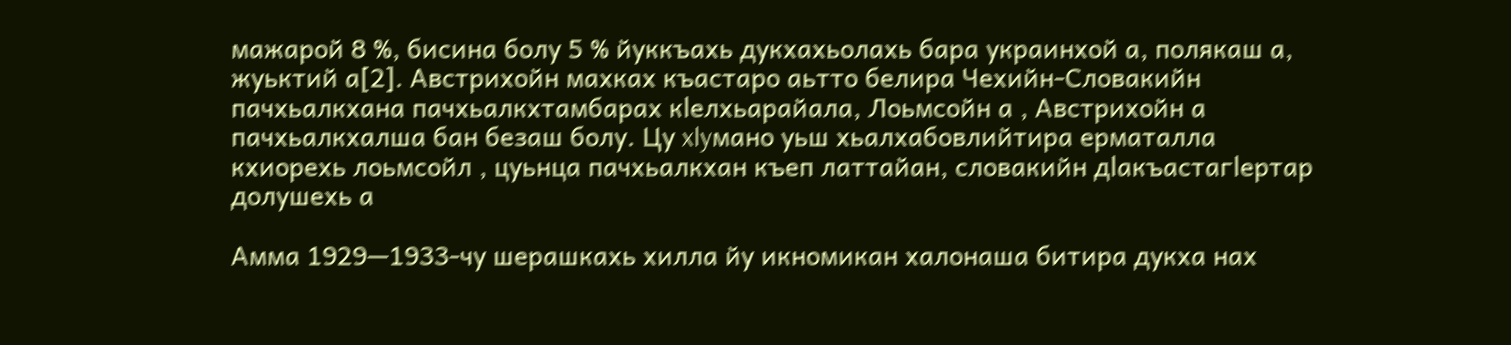мажарой 8 %, бисина болу 5 % йуккъахь дукхахьолахь бара украинхой а, полякаш а, жуьктий а[2]. Австрихойн махках къастаро аьтто белира Чехийн-Словакийн пачхьалкхана пачхьалкхтамбарах кleлхьарайала, Лоьмсойн а , Австрихойн а пачхьалкхалша бан безаш болу. Цу xlyмано уьш хьалхабовлийтира ерматалла кхиорехь лоьмсойл , цуьнца пачхьалкхан къеп латтайан, словакийн дlaкъастагleртар долушехь а

Амма 1929—1933-чу шерашкахь хилла йу икномикан халонаша битира дукха нах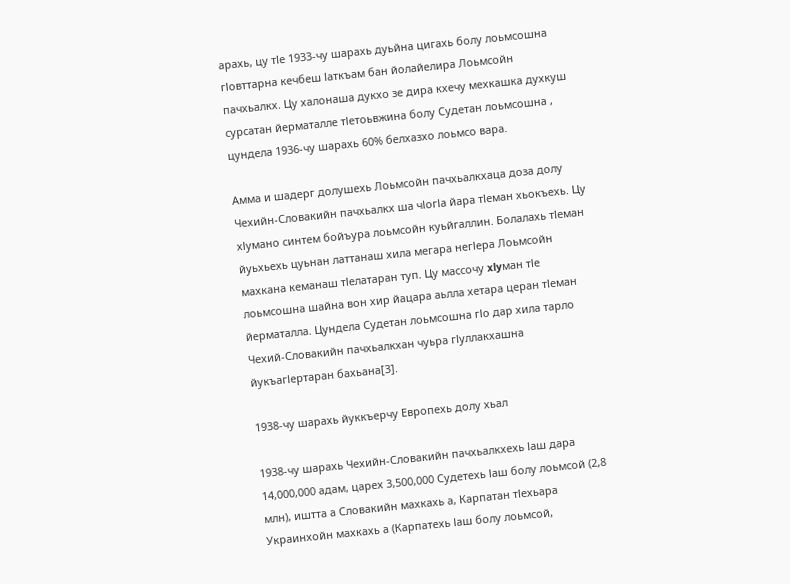арахь, цу тle 1933-чу шарахь дуьйна цигахь болу лоьмсошна гloвттарна кечбеш laткъам бан йолайелира Лоьмсойн пачхьалкх. Цу халонаша дукхо зе дира кхечу мехкашка духкуш сурсатан йерматалле тleтоьвжина болу Судетан лоьмсошна , цундела 1936-чу шарахь 60% белхазхо лоьмсо вара.

Амма и шадерг долушехь Лоьмсойн пачхьалкхаца доза долу Чехийн-Словакийн пачхьалкх ша чloгla йара тleман хьокъехь. Цу xlумано синтем бойъура лоьмсойн куьйгаллин. Болалахь тleман йуьхьехь цуьнан латтанаш хила мегара негleра Лоьмсойн махкана кеманаш тleлатаран туп. Цу массочу xlyман тle лоьмсошна шайна вон хир йацара аьлла хетара церан тleман йерматалла. Цундела Судетан лоьмсошна гlo дар хила тарло Чехий-Словакийн пачхьалкхан чуьра гlyллакхашна йукъагleртаран бахьана[3].

1938-чу шарахь йуккъерчу Европехь долу хьал

1938-чу шарахь Чехийн-Словакийн пачхьалкхехь laш дара 14,000,000 адам, царех 3,500,000 Судетехь laш болу лоьмсой (2,8 млн), иштта а Словакийн махкахь а, Карпатан тleхьара Украинхойн махкахь а (Карпатехь lаш болу лоьмсой,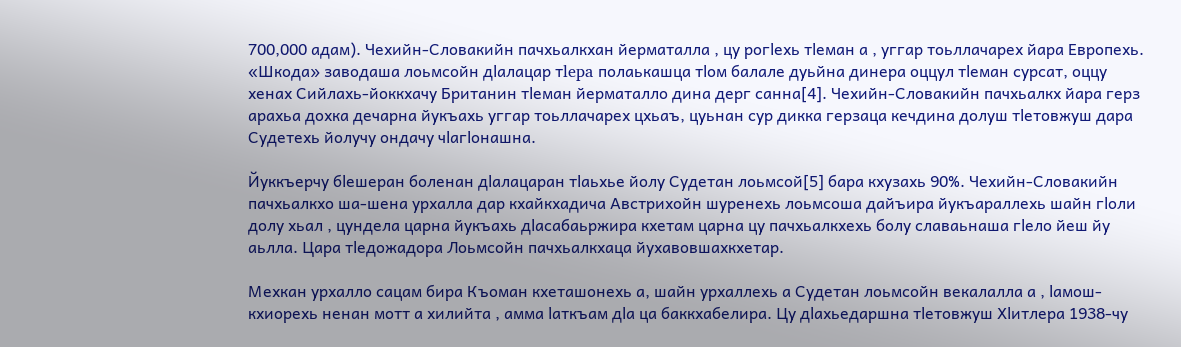700,000 адам). Чехийн-Словакийн пачхьалкхан йерматалла , цу рогleхь тleман а , уггар тоьллачарех йара Европехь. «Шкода» заводаша лоьмсойн дlaлацар тlepa полаькашца тloм балале дуьйна динера оццул тleман сурсат, оццу хенах Сийлахь-йоккхачу Британин тleман йерматалло дина дерг санна[4]. Чехийн-Словакийн пачхьалкх йара герз арахьа дохка дечарна йукъахь уггар тоьллачарех цхьаъ, цуьнан сур дикка герзаца кечдина долуш тleтовжуш дара Судетехь йолучу ондачу чlaгloнашна.

Йуккъерчу бleшеран боленан дlaлацаран тlaьхье йолу Судетан лоьмсой[5] бара кхузахь 90%. Чехийн-Словакийн пачхьалкхо ша-шена урхалла дар кхайкхадича Австрихойн шуренехь лоьмсоша дайъира йукъараллехь шайн гloли долу хьал , цундела царна йукъахь дlaсабаьржира кхетам царна цу пачхьалкхехь болу славаьнаша гleло йеш йу аьлла. Цара тleдожадора Лоьмсойн пачхьалкхаца йухавовшахкхетар.

Мехкан урхалло сацам бира Къоман кхеташонехь а, шайн урхаллехь а Судетан лоьмсойн векалалла а , laмош-кхиорехь ненан мотт а хилийта , амма laткъам дla ца баккхабелира. Цу дlaхьедаршна тlетовжуш Xlитлера 1938-чу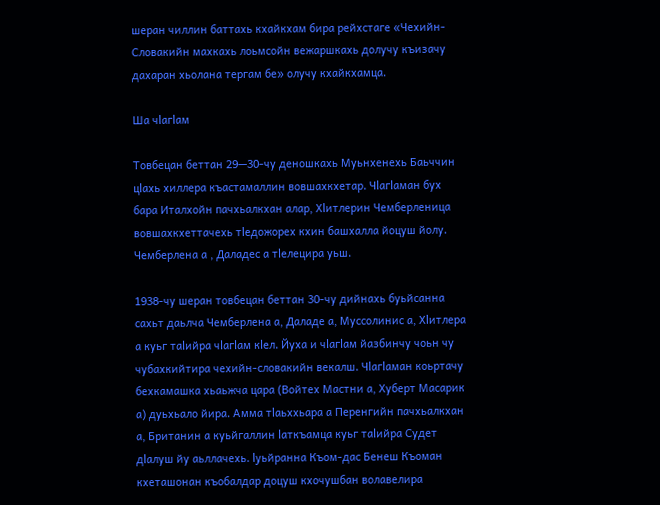шеран чиллин баттахь кхайкхам бира рейхстаге «Чехийн-Словакийн махкахь лоьмсойн вежаршкахь долучу къизачу дахаран хьолана тергам бе» олучу кхайкхамца.

Ша чlaгlaм

Товбецан беттан 29—30-чу деношкахь Муьнхенехь Баьччин цlaхь хиллера къастамаллин вовшахкхетар. Чlaгlaман бух бара Италхойн пачхьалкхан алар, Xlитлерин Чемберленица вовшахкхеттачехь тleдожорех кхин башхалла йоцуш йолу. Чемберлена а , Даладес а тleлецира уьш.

1938-чу шеран товбецан беттан 30-чу дийнахь буьйсанна сахьт даьлча Чемберлена а, Даладе а, Муссолинис а, Xlитлера а куьг тalийра чlaгlaм кleл. Йуха и чlaгlaм йазбинчу чоьн чу чубахкийтира чехийн-словакийн векалш. Чlaгlaман коьртачу бехкамашка хьаьжча цара (Войтех Мастни а, Хуберт Масарик а) дуьхьало йира. Амма тlaьххьара а Перенгийн пачхьалкхан а, Британин а куьйгаллин laткъамца куьг тalийра Судет дlaлуш йу аьллачехь. lyьйранна Къом-дас Бенеш Къоман кхеташонан къобалдар доцуш кхочушбан волавелира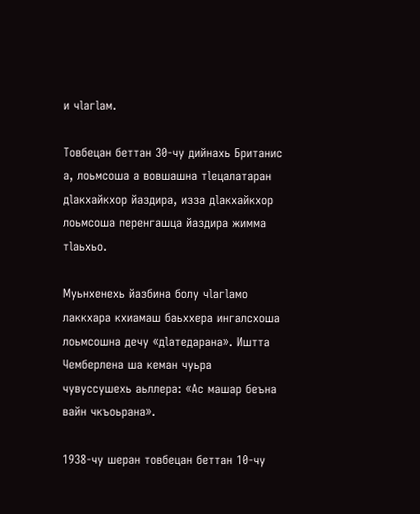и чlaгlaм.

Товбецан беттан 30-чу дийнахь Британис а, лоьмсоша а вовшашна тleцалатаран дlaкхайкхор йаздира, изза дlaкхайкхор лоьмсоша перенгашца йаздира жимма тlaьхьо.

Муьнхенехь йазбина болу чlaгlaмо лаккхара кхиамаш баьххера ингалсхоша лоьмсошна дечу «дlaтедарана». Иштта Чемберлена ша кеман чуьра чувуссушехь аьллера: «Ас машар беъна вайн чкъоьрана».

1938-чу шеран товбецан беттан 10-чу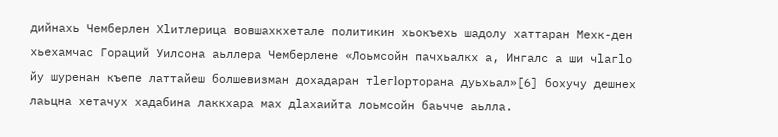дийнахь Чемберлен Xlитлерица вовшахкхетале политикин хьокъехь шадолу хаттаран Мехк-ден хьехамчас Гораций Уилсона аьллера Чемберлене «Лоьмсойн пачхьалкх а, Ингалс а ши чlaгlo йу шуренан къепе латтайеш болшевизман дохадаран тleгlopторана дуьхьал»[6] бохучу дешнех лаьцна хетачух хадабина лаккхара мах дlaхаийта лоьмсойн баьчче аьлла.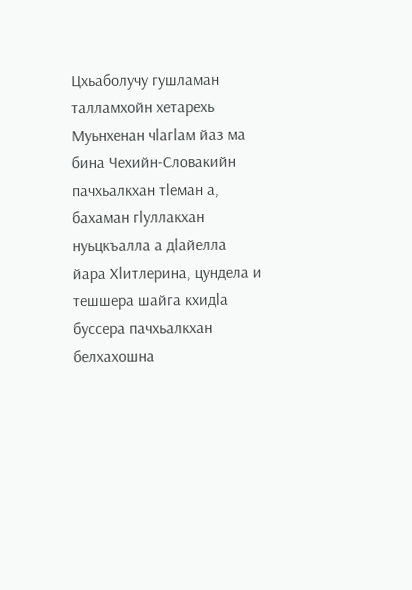Цхьаболучу гушламан талламхойн хетарехь Муьнхенан чlaгlaм йаз ма бина Чехийн-Словакийн пачхьалкхан тleман а, бахаман гlyллакхан нуьцкъалла а дlaйелла йара Xlитлерина, цундела и тешшера шайга кхидla буссера пачхьалкхан белхахошна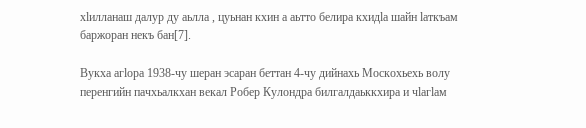xlилланаш далур ду аьлла , цуьнан кхин а аьтто белира кхидla шайн laткъам баржоран некъ бан[7].

Вукха агloра 1938-чу шеран эсаран беттан 4-чу дийнахь Москохьехь волу перенгийн пачхьалкхан векал Робер Кулондра билгалдаьккхира и чlaгlaм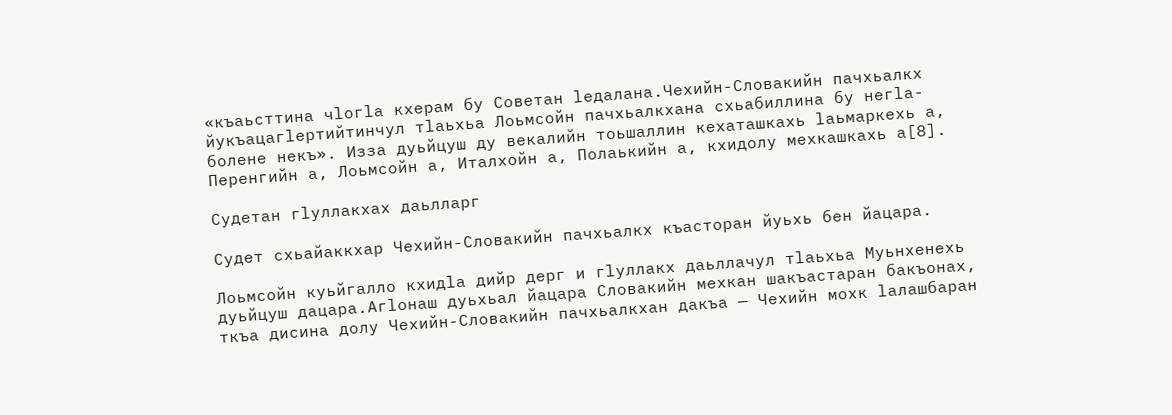«къаьсттина чloгla кхерам бу Советан leдалана.Чехийн-Словакийн пачхьалкх йукъацагleртийтинчул тlaьхьа Лоьмсойн пачхьалкхана схьабиллина бу негla-болене некъ». Изза дуьйцуш ду векалийн тоьшаллин кехаташкахь laьмаркехь а, Перенгийн а, Лоьмсойн а, Италхойн а, Полаькийн а, кхидолу мехкашкахь а[8].

Судетан гlyллакхах даьлларг

Судет схьайаккхар Чехийн-Словакийн пачхьалкх къасторан йуьхь бен йацара.

Лоьмсойн куьйгалло кхидla дийр дерг и гlyллакх даьллачул тlaьхьа Муьнхенехь дуьйцуш дацара.Агloнаш дуьхьал йацара Словакийн мехкан шакъастаран бакъонах, ткъа дисина долу Чехийн-Словакийн пачхьалкхан дакъа — Чехийн мохк laлашбаран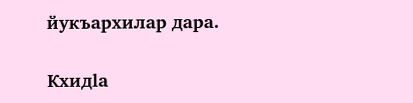йукъархилар дара.

Кхидla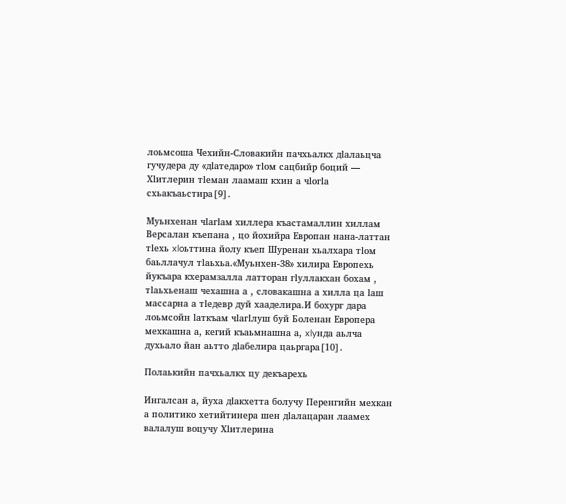лоьмсоша Чехийн-Словакийн пачхьалкх дlaлаьцча гучудера ду «дlaтедаро» тloм сацбийр боций — Xlитлерин тlеман лаамаш кхин а чloгla схьакъаьстира[9].

Муьнхенан чlaгlaм хиллера къастамаллин хиллам Версалан къепана , цо йохийра Европан нана-латтан тleхь xloьттина йолу къеп Шуренан хьалхара тlом баьллачул тlaьхьа.«Муьнхен-38» хилира Европехь йукъара кхерамзалла латторан гlyллакхан бохам , тlaьхьенаш чехашна а , словакашна а хилла ца laш массарна а тleдевр дуй хааделира.И бохург дара лоьмсойн laткъам чlaгlлуш буй Боленан Европера мехкашна а, кегий къаьмнашна а, xlyнда аьлча духьало йан аьтто дlaбелира цаьргара[10].

Полаькийн пачхьалкх цу декъарехь

Ингалсан а, йуха дlaкхетта болучу Перенгийн мехкан а политико хетийтинера шен дlaлацаран лаамех валалуш воцучу Xlитлерина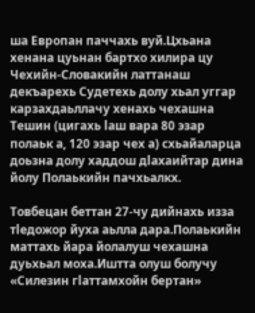ша Европан паччахь вуй.Цхьана хенана цуьнан бартхо хилира цу Чехийн-Словакийн латтанаш декъарехь Судетехь долу хьал уггар карзахдаьллачу хенахь чехашна Тешин (цигахь laш вара 80 эзар полаьк а, 120 эзар чех а) схьайаларца доьзна долу хаддош дlaхаийтар дина йолу Полаькийн пачхьалкх.

Товбецан беттан 27-чу дийнахь изза тleдожор йуха аьлла дара.Полаькийн маттахь йара йолалуш чехашна дуьхьал моха.Иштта олуш болучу «Силезин гlaттамхойн бертан»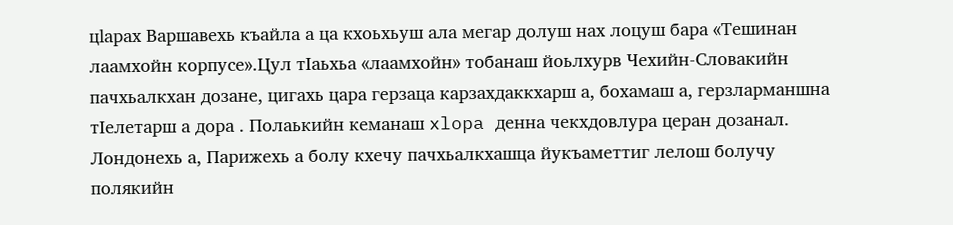цlaрах Варшавехь къайла а ца кхоьхьуш ала мегар долуш нах лоцуш бара «Тешинан лаамхойн корпусе».Цул тӀаьхьа «лаамхойн» тобанаш йоьлхурв Чехийн-Словакийн пачхьалкхан дозане, цигахь цара герзаца карзахдаккхарш а, бохамаш а, герзларманшна тӀелетарш а дора . Полаькийн кеманаш xlopa денна чекхдовлура церан дозанал. Лондонехь а, Парижехь а болу кхечу пачхьалкхашца йукъаметтиг лелош болучу полякийн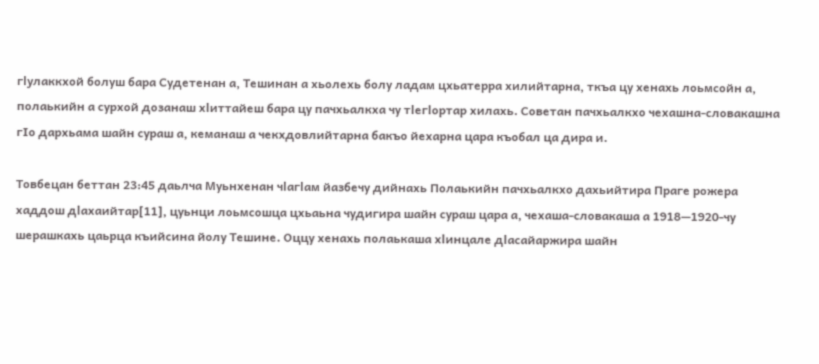гlyлаккхой болуш бара Судетенан а, Тешинан а хьолехь болу ладам цхьатерра хилийтарна, ткъа цу хенахь лоьмсойн а, полаькийн а сурхой дозанаш xlиттайеш бара цу пачхьалкха чу тleгloртар хилахь. Советан пачхьалкхо чехашна-словакашна гӀо дархьама шайн сураш а, кеманаш а чекхдовлийтарна бакъо йехарна цара къобал ца дира и.

Товбецан беттан 23:45 даьлча Муьнхенан чlaгlaм йазбечу дийнахь Полаькийн пачхьалкхо дахьийтира Праге рожера хаддош дlaхаийтар[11], цуьнци лоьмсошца цхьаьна чудигира шайн сураш цара а, чехаша-словакаша а 1918—1920-чу шерашкахь цаьрца къийсина йолу Тешине. Оццу хенахь полаькаша xlинцале дlaсайаржира шайн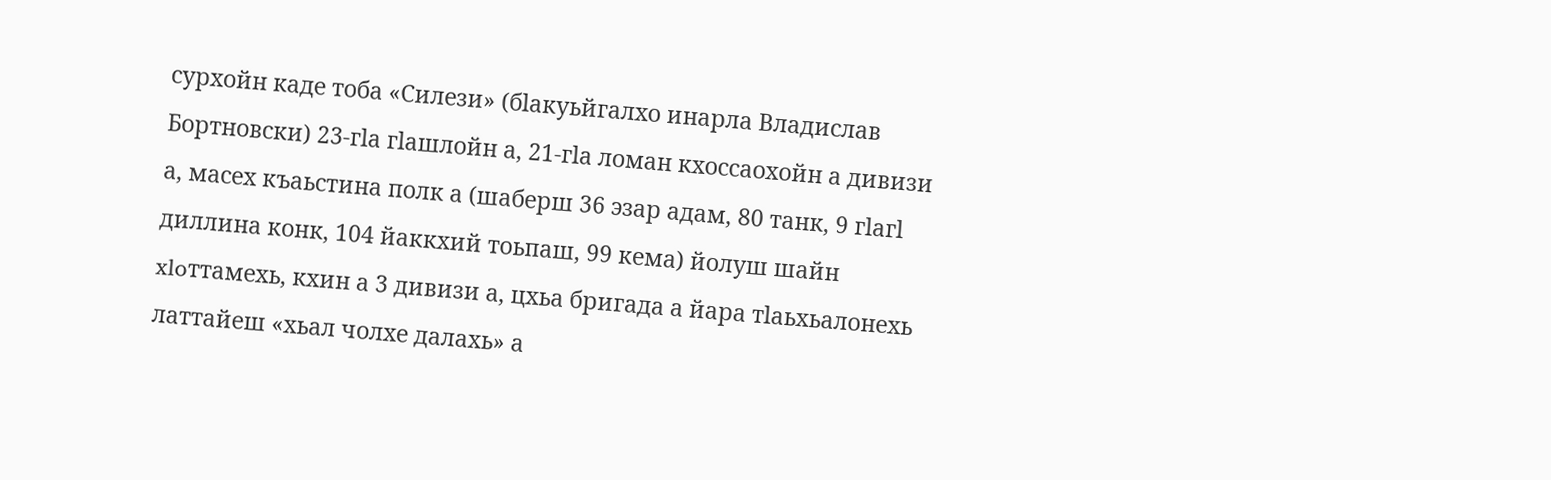сурхойн каде тоба «Силези» (бlaкуьйгалхо инарла Владислав Бортновски) 23-гla гlaшлойн а, 21-гla ломан кхоссаохойн а дивизи а, масех къаьстина полк а (шаберш 36 эзар адам, 80 танк, 9 гlaгl диллина конк, 104 йаккхий тоьпаш, 99 кема) йолуш шайн xloттамехь, кхин а 3 дивизи а, цхьа бригада а йара тlaьхьалонехь латтайеш «хьал чолхе далахь» а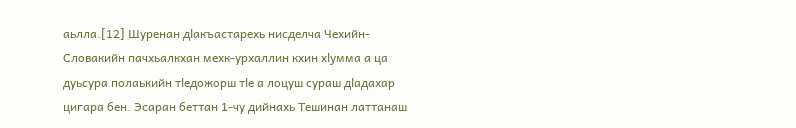аьлла.[12] Шуренан дlaкъастарехь нисделча Чехийн-Словакийн пачхьалкхан мехк-урхаллин кхин xlyмма а ца дуьсура полаькийн тleдожорш тle а лоцуш сураш дlaдахар цигара бен. Эсаран беттан 1-чу дийнахь Тешинан латтанаш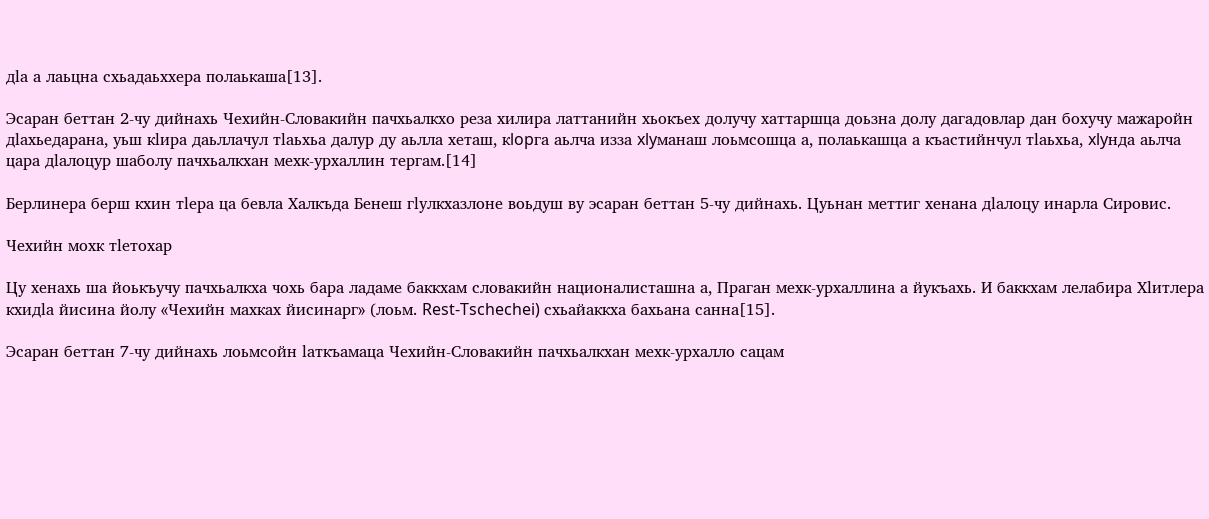дla а лаьцна схьадаьххера полаькаша[13].

Эсаран беттан 2-чу дийнахь Чехийн-Словакийн пачхьалкхо реза хилира латтанийн хьокъех долучу хаттаршца доьзна долу дагадовлар дан бохучу мажаройн дlaхьедарана, уьш кlира даьллачул тlaьхьа далур ду аьлла хеташ, кlopга аьлча изза xlyманаш лоьмсошца а, полаькашца а къастийнчул тlaьхьа, xlyнда аьлча цара дlaлоцур шаболу пачхьалкхан мехк-урхаллин тергам.[14]

Берлинера берш кхин тleра ца бевла Халкъда Бенеш гlyлкхазлоне воьдуш ву эсаран беттан 5-чу дийнахь. Цуьнан меттиг хенана дlaлоцу инарла Сировис.

Чехийн мохк тleтохар

Цу хенахь ша йоькъучу пачхьалкха чохь бара ладаме баккхам словакийн националисташна а, Праган мехк-урхаллина а йукъахь. И баккхам лелабира Xlитлера кхидla йисина йолу «Чехийн махках йисинарг» (лоьм. Rest-Tschechei) схьайаккха бахьана санна[15].

Эсаран беттан 7-чу дийнахь лоьмсойн laткъамаца Чехийн-Словакийн пачхьалкхан мехк-урхалло сацам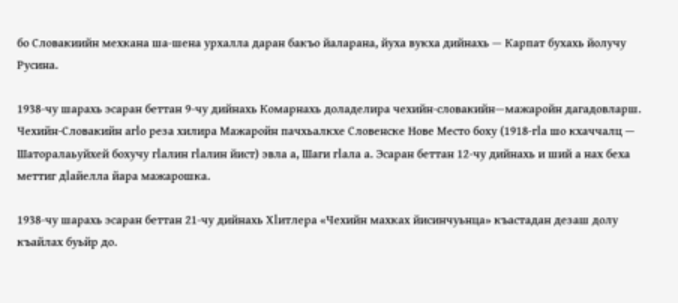бо Словакиийн мехкана ша-шена урхалла даран бакъо йаларана, йуха вукха дийнахь — Карпат бухахь йолучу Русина.

1938-чу шарахь эсаран беттан 9-чу дийнахь Комарнахь доладелира чехийн-словакийн—мажаройн дагадовларш. Чехийн-Словакийн aгlo реза хилира Мажаройн пачхьалкхе Словенске Нове Место боху (1918-гla шо кхаччалц — Шаторалаьуйхей бохучу гlaлин гlaлин йист) эвла а, Шаги гlaла а. Эсаран беттан 12-чу дийнахь и ший а нах беха меттиг дlaйелла йара мажарошка.

1938-чу шарахь эсаран беттан 21-чу дийнахь Xlитлера «Чехийн махках йисинчуьнца» къастадан дезаш долу къайлах буьйр до.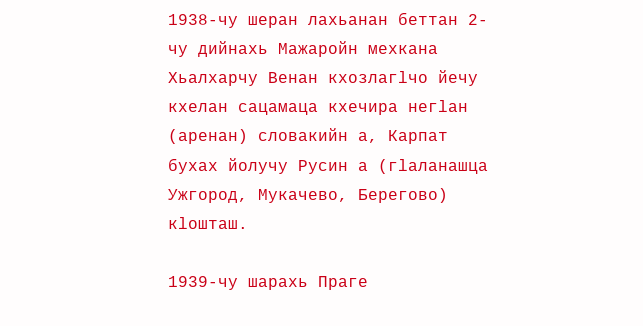1938-чу шеран лахьанан беттан 2-чу дийнахь Мажаройн мехкана Хьалхарчу Венан кхозлагlчо йечу кхелан сацамаца кхечира негlан (аренан) словакийн а, Карпат бухах йолучу Русин а (гlaланашца Ужгород, Мукачево, Берегово) кlошташ.

1939-чу шарахь Праге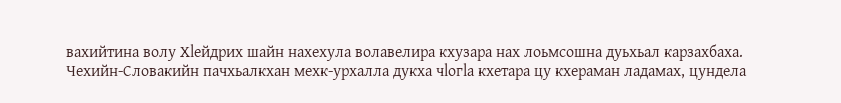вахийтина волу Xlейдрих шайн нахехула волавелира кхузара нах лоьмсошна дуьхьал карзахбаха. Чехийн-Словакийн пачхьалкхан мехк-урхалла дукха чloгla кхетара цу кхераман ладамах, цундела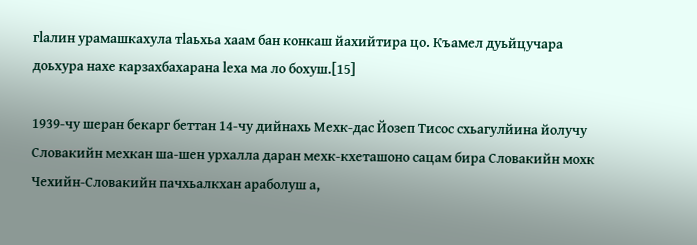гlaлин урамашкахула тlaьхьа хаам бан конкаш йахийтира цо. Къамел дуьйцучара доьхура нахе карзахбахарана leха ма ло бохуш.[15]

1939-чу шеран бекарг беттан 14-чу дийнахь Мехк-дас Йозеп Тисос схьагулйина йолучу Словакийн мехкан ша-шен урхалла даран мехк-кхеташоно сацам бира Словакийн мохк Чехийн-Словакийн пачхьалкхан араболуш а,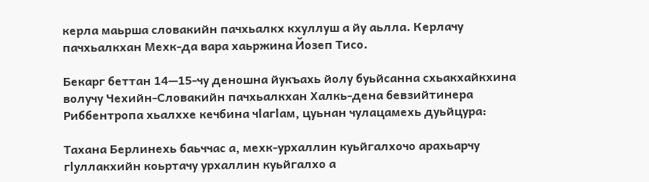керла маьрша словакийн пачхьалкх кхуллуш а йу аьлла. Керлачу пачхьалкхан Мехк-да вара хаьржина Йозеп Тисо.

Бекарг беттан 14—15-чу деношна йукъахь йолу буьйсанна схьакхайкхина волучу Чехийн-Словакийн пачхьалкхан Халкь-дена бевзийтинера Риббентропа хьалххе кечбина чlaгlaм, цуьнан чулацамехь дуьйцура:

Тахана Берлинехь баьччас а, мехк-урхаллин куьйгалхочо арахьарчу гlyллакхийн коьртачу урхаллин куьйгалхо а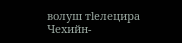волуш тleлецира Чехийн-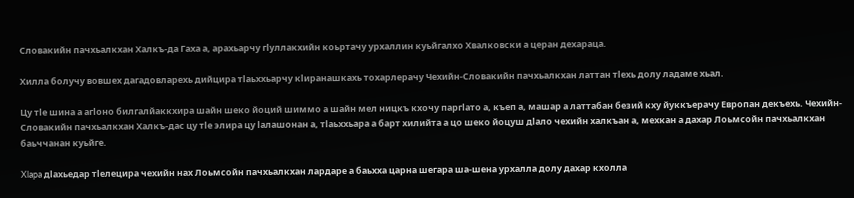Словакийн пачхьалкхан Халкъ-да Гаха а, арахьарчу гlyллакхийн коьртачу урхаллин куьйгалхо Хвалковски а церан дехараца.

Хилла болучу вовшех дагадовларехь дийцира тlaьххьарчу кlиранашкахь тохарлерачу Чехийн-Словакийн пачхьалкхан латтан тleхь долу ладаме хьал.

Цу тle шина а агloно билгалйаккхира шайн шеко йоций шиммо а шайн мел ницкъ кхочу паргlaто а, къеп а, машар а латтабан безий кху йуккъерачу Европан декъехь. Чехийн-Словакийн пачхьалкхан Халкъ-дас цу тle элира цу laлашонан а, тlaьххьара а барт хилийта а цо шеко йоцуш дlaло чехийн халкъан а, мехкан а дахар Лоьмсойн пачхьалкхан баьччанан куьйге.

Xlapa дlaхьедар тleлецира чехийн нах Лоьмсойн пачхьалкхан лардаре а баьхха царна шегара ша-шена урхалла долу дахар кхолла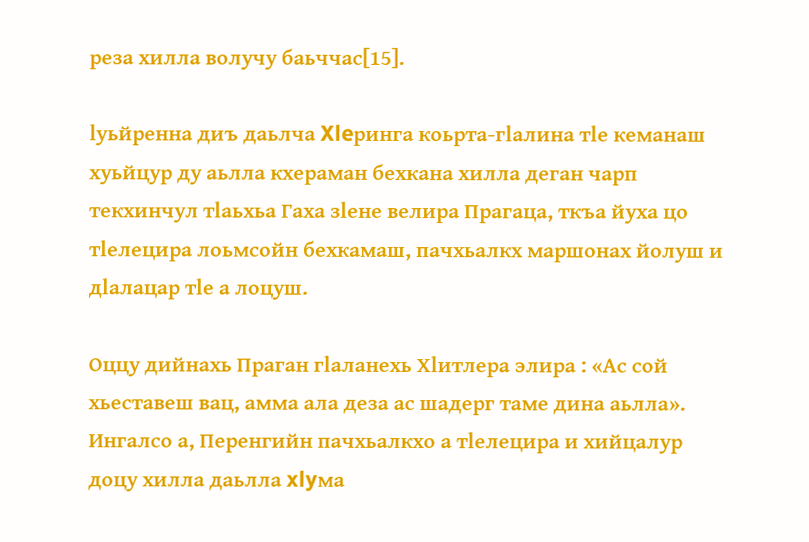реза хилла волучу баьччас[15].

lyьйренна диъ даьлча Xleринга коьрта-гlaлина тle кеманаш хуьйцур ду аьлла кхераман бехкана хилла деган чарп текхинчул тlaьхьа Гаха зleне велира Прагаца, ткъа йуха цо тleлецира лоьмсойн бехкамаш, пачхьалкх маршонах йолуш и дlaлацар тle а лоцуш.

Оццу дийнахь Праган гlaланехь Xlитлера элира : «Ас сой хьеставеш вац, амма ала деза ас шадерг таме дина аьлла». Ингалсо а, Перенгийн пачхьалкхо а тleлецира и хийцалур доцу хилла даьлла xlyма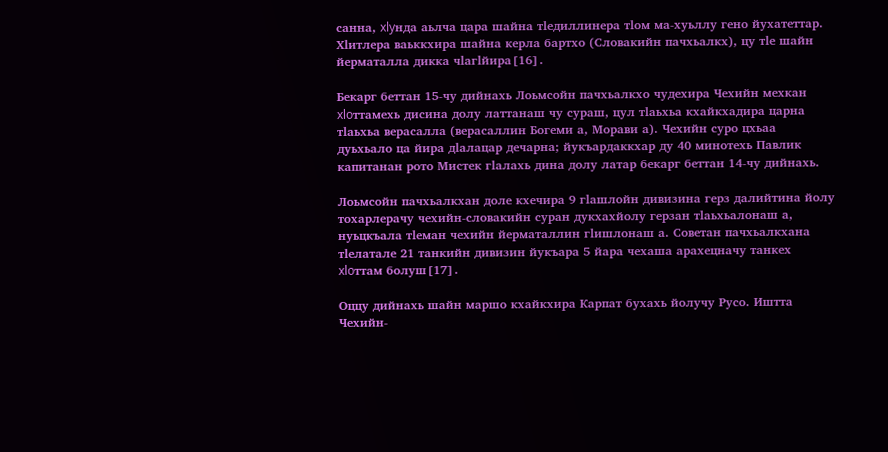санна, xlyнда аьлча цара шайна тleдиллинера тloм ма-хуьллу гено йухатеттар. Xlитлера ваьккхира шайна керла бартхо (Словакийн пачхьалкх), цу тle шайн йерматалла дикка чlaгlйира[16].

Бекарг беттан 15-чу дийнахь Лоьмсойн пачхьалкхо чудехира Чехийн мехкан xloттамехь дисина долу латтанаш чу сураш, цул тlaьхьа кхайкхадира царна тlаьхьа верасалла (верасаллин Богеми а, Морави а). Чехийн суро цхьаа дуьхьало ца йира дlaлацар дечарна; йукъардаккхар ду 40 минотехь Павлик капитанан рото Мистек гlaлахь дина долу латар бекарг беттан 14-чу дийнахь.

Лоьмсойн пачхьалкхан доле кхечира 9 гlaшлойн дивизина герз далийтина йолу тохарлерачу чехийн-словакийн суран дукхахйолу герзан тlaьхьалонаш а, нуьцкъала тleман чехийн йерматаллин гlишлонаш а. Советан пачхьалкхана тleлатале 21 танкийн дивизин йукъара 5 йара чехаша арахецначу танкех xloттам болуш[17].

Оццу дийнахь шайн маршо кхайкхира Карпат бухахь йолучу Русо. Иштта Чехийн-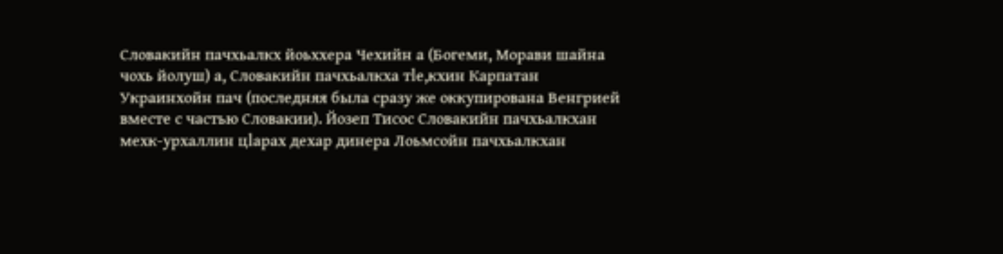Словакийн пачхьалкх йоьххера Чехийн а (Богеми, Морави шайна чохь йолуш) а, Словакийн пачхьалкха тle,кхин Карпатан Украинхойн пач (последняя была сразу же оккупирована Венгрией вместе с частью Словакии). Йозеп Тисос Словакийн пачхьалкхан мехк-урхаллин цlaрах дехар динера Лоьмсойн пачхьалкхан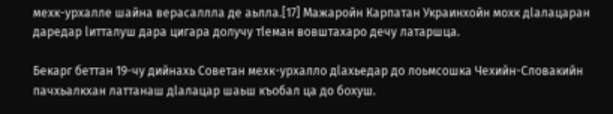мехк-урхалле шайна верасаллла де аьлла.[17] Мажаройн Карпатан Украинхойн мохк дlaлацаран даредар lитталуш дара цигара долучу тleман вовштахаро дечу латаршца.

Бекарг беттан 19-чу дийнахь Советан мехк-урхалло дlaхьедар до лоьмсошка Чехийн-Словакийн пачхьалкхан латтанаш дlaлацар шаьш къобал ца до бохуш.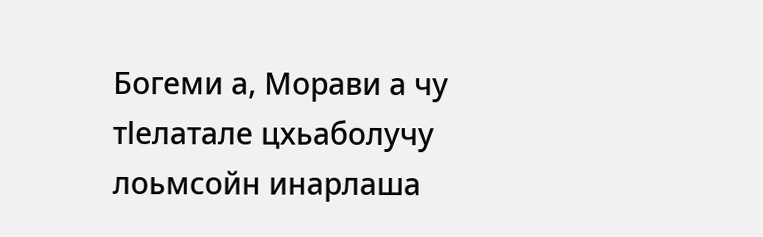Богеми а, Морави а чу тleлатале цхьаболучу лоьмсойн инарлаша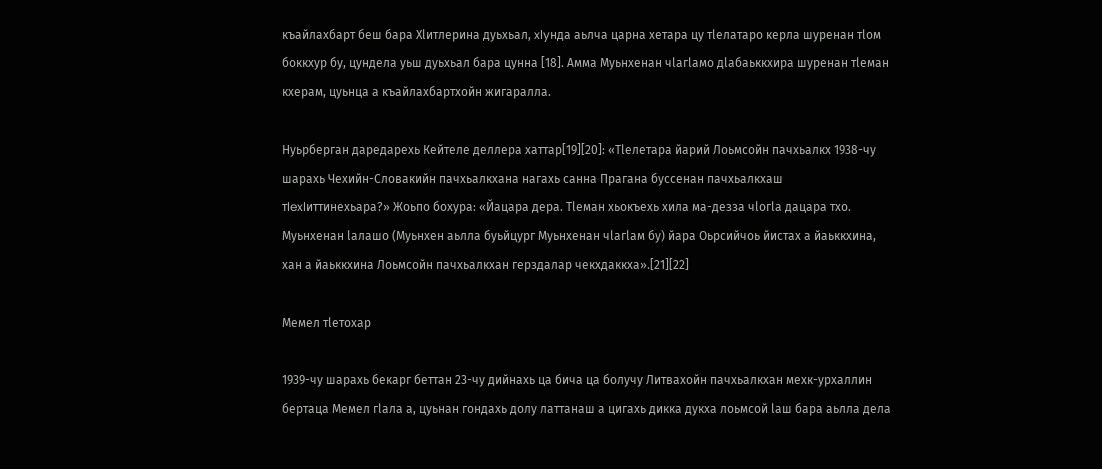къайлахбарт беш бара Xlитлерина дуьхьал, xlyнда аьлча царна хетара цу тleлатаро керла шуренан тloм боккхур бу, цундела уьш дуьхьал бара цунна [18]. Амма Муьнхенан чlaгlaмо дlaбаьккхира шуренан тleман кхерам, цуьнца а къайлахбартхойн жигаралла.

Нуьрберган даредарехь Кейтеле деллера хаттар[19][20]: «Тleлетара йарий Лоьмсойн пачхьалкх 1938-чу шарахь Чехийн-Словакийн пачхьалкхана нагахь санна Прагана буссенан пачхьалкхаш тlexlиттинехьара?» Жоьпо бохура: «Йацара дера. Тleман хьокъехь хила ма-дезза чloгla дацара тхо. Муьнхенан laлашо (Муьнхен аьлла буьйцург Муьнхенан чlaгlaм бу) йара Оьрсийчоь йистах а йаьккхина, хан а йаьккхина Лоьмсойн пачхьалкхан герздалар чекхдаккха».[21][22]

Мемел тleтохар

1939-чу шарахь бекарг беттан 23-чу дийнахь ца бича ца болучу Литвахойн пачхьалкхан мехк-урхаллин бертаца Мемел гlaла а, цуьнан гондахь долу латтанаш а цигахь дикка дукха лоьмсой laш бара аьлла дела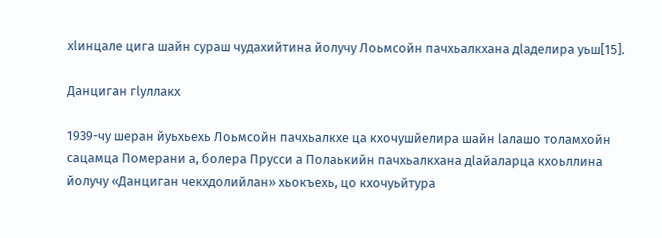xlинцале цига шайн сураш чудахийтина йолучу Лоьмсойн пачхьалкхана дlaделира уьш[15].

Данциган гlуллакх

1939-чу шеран йуьхьехь Лоьмсойн пачхьалкхе ца кхочушйелира шайн laлашо толамхойн сацамца Померани а, болера Прусси а Полаькийн пачхьалкхана дlaйаларца кхоьллина йолучу «Данциган чекхдолийлан» хьокъехь, цо кхочуьйтура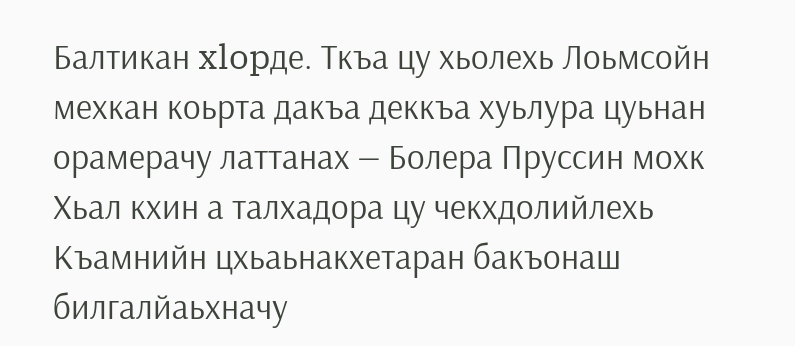Балтикан xlopде. Ткъа цу хьолехь Лоьмсойн мехкан коьрта дакъа деккъа хуьлура цуьнан орамерачу латтанах — Болера Пруссин мохк Хьал кхин а талхадора цу чекхдолийлехь Къамнийн цхьаьнакхетаран бакъонаш билгалйаьхначу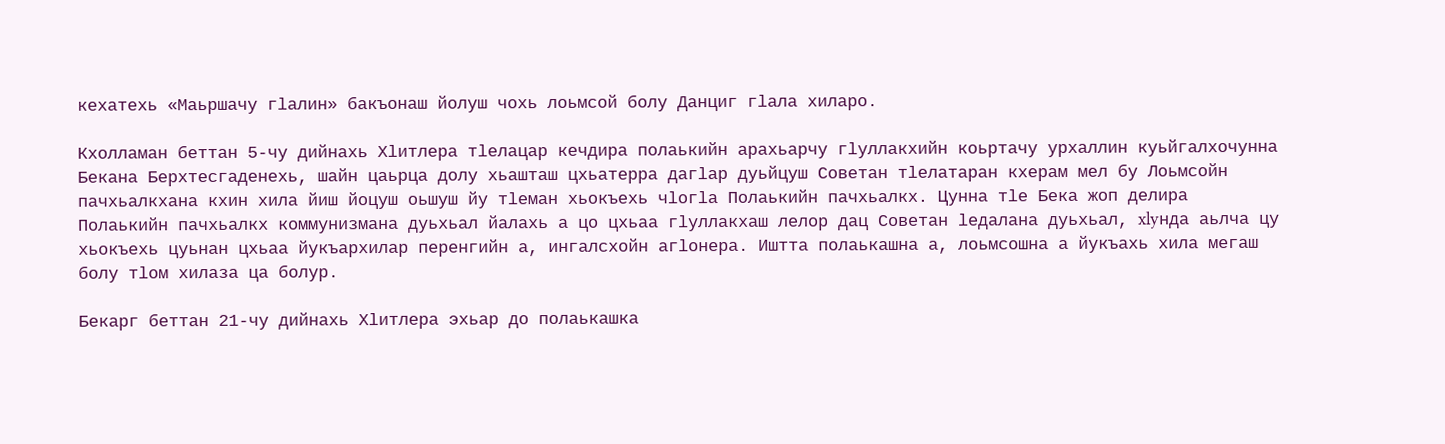кехатехь «Маьршачу гlaлин» бакъонаш йолуш чохь лоьмсой болу Данциг гlaла хиларо.

Кхолламан беттан 5-чу дийнахь Xlитлера тleлацар кечдира полаькийн арахьарчу гlуллакхийн коьртачу урхаллин куьйгалхочунна Бекана Берхтесгаденехь, шайн цаьрца долу хьашташ цхьатерра дагlар дуьйцуш Советан тleлатаран кхерам мел бу Лоьмсойн пачхьалкхана кхин хила йиш йоцуш оьшуш йу тleман хьокъехь чloгla Полаькийн пачхьалкх. Цунна тle Бека жоп делира Полаькийн пачхьалкх коммунизмана дуьхьал йалахь а цо цхьаа гlyллакхаш лелор дац Советан leдалана дуьхьал, xlyнда аьлча цу хьокъехь цуьнан цхьаа йукъархилар перенгийн а, ингалсхойн агloнера. Иштта полаькашна а, лоьмсошна а йукъахь хила мегаш болу тlом хилаза ца болур.

Бекарг беттан 21-чу дийнахь Xlитлера эхьар до полаькашка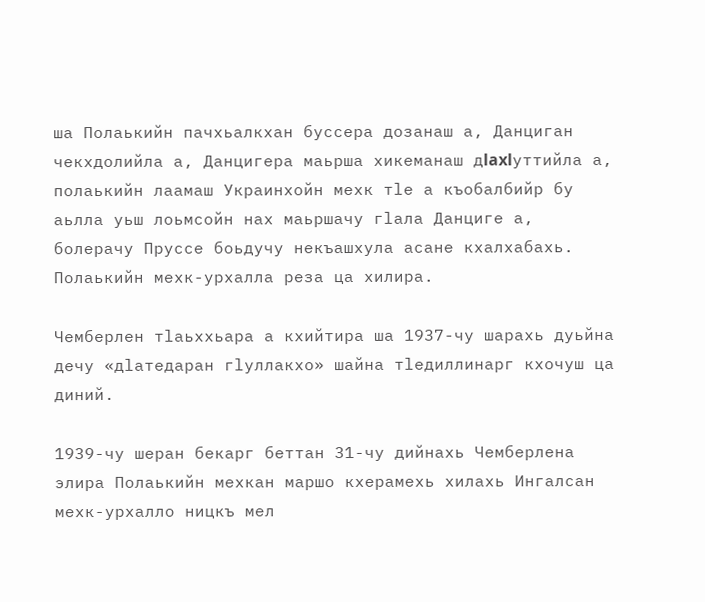ша Полаькийн пачхьалкхан буссера дозанаш а, Данциган чекхдолийла а, Данцигера маьрша хикеманаш дlaxlуттийла а, полаькийн лаамаш Украинхойн мехк тle а къобалбийр бу аьлла уьш лоьмсойн нах маьршачу гlaла Данциге а, болерачу Пруссе боьдучу некъашхула асане кхалхабахь. Полаькийн мехк-урхалла реза ца хилира.

Чемберлен тlaьххьара а кхийтира ша 1937-чу шарахь дуьйна дечу «дlaтедаран гlyллакхо» шайна тleдиллинарг кхочуш ца диний.

1939-чу шеран бекарг беттан 31-чу дийнахь Чемберлена элира Полаькийн мехкан маршо кхерамехь хилахь Ингалсан мехк-урхалло ницкъ мел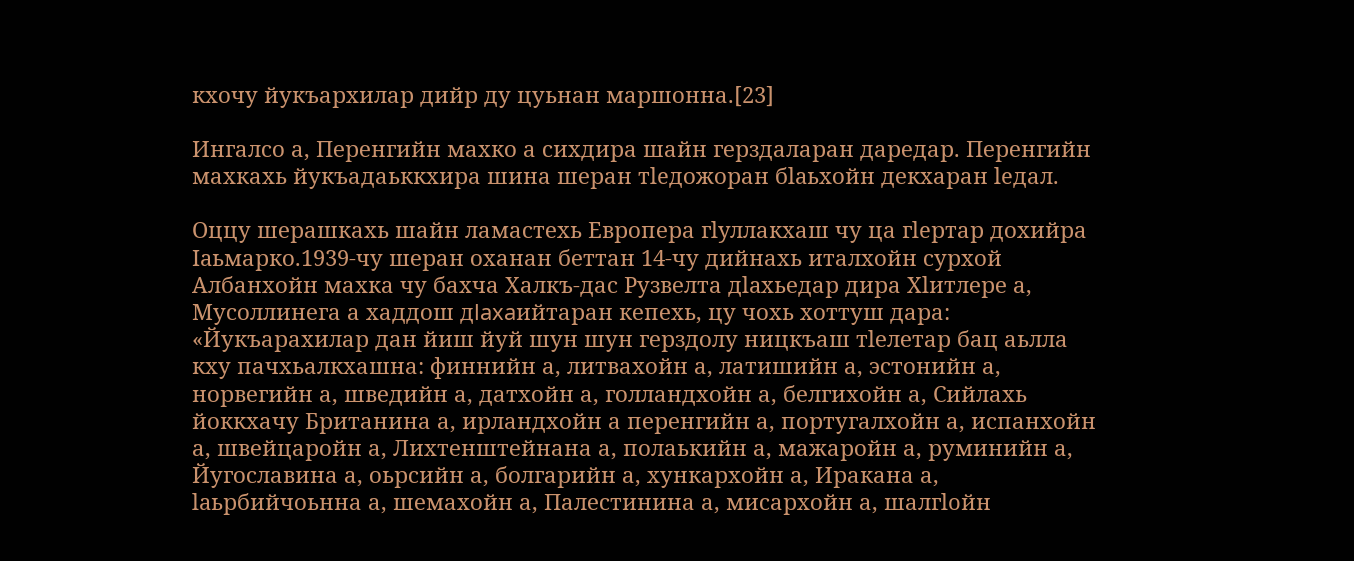кхочу йукъархилар дийр ду цуьнан маршонна.[23]

Ингалсо а, Перенгийн махко а сихдира шайн герздаларан даредар. Перенгийн махкахь йукъадаьккхира шина шеран тleдожоран бlaьхойн декхаран leдал.

Оццу шерашкахь шайн ламастехь Европера гlyллакхаш чу ца гleртар дохийра Iaьмарко.1939-чу шеран оханан беттан 14-чу дийнахь италхойн сурхой Албанхойн махка чу бахча Халкъ-дас Рузвелта дlaхьедар дира Xlитлере а, Мусоллинега а хаддош дlaxaийтаран кепехь, цу чохь хоттуш дара: «Йукъарахилар дан йиш йуй шун шун герздолу ницкъаш тlелетар бац аьлла кху пачхьалкхашна: финнийн а, литвахойн а, латишийн а, эстонийн а, норвегийн а, шведийн а, датхойн а, голландхойн а, белгихойн а, Сийлахь йоккхачу Британина а, ирландхойн а перенгийн а, португалхойн а, испанхойн а, швейцаройн а, Лихтенштейнана а, полаькийн а, мажаройн а, руминийн а, Йугославина а, оьрсийн а, болгарийн а, хункархойн а, Иракана а, laьрбийчоьнна а, шемахойн а, Палестинина а, мисархойн а, шалгloйн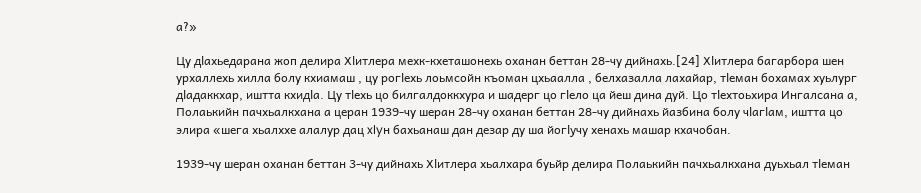а?»

Цу дlaхьедарана жоп делира Xlитлера мехк-кхеташонехь оханан беттан 28-чу дийнахь.[24] Xlитлера багарбора шен урхаллехь хилла болу кхиамаш , цу рогleхь лоьмсойн къоман цхьаалла , белхазалла лахайар, тleман бохамах хуьлург дlaдаккхар, иштта кхидla. Цу тleхь цо билгалдоккхура и шадерг цо гleло ца йеш дина дуй. Цо тleхтоьхира Ингалсана а, Полаькийн пачхьалкхана а церан 1939-чу шеран 28-чу оханан беттан 28-чу дийнахь йазбина болу чlaгlaм, иштта цо элира «шега хьалххе алалур дац xlyн бахьанаш дан дезар ду ша йогlyчу хенахь машар кхачобан.

1939-чу шеран оханан беттан 3-чу дийнахь Xlитлера хьалхара буьйр делира Полаькийн пачхьалкхана дуьхьал тleман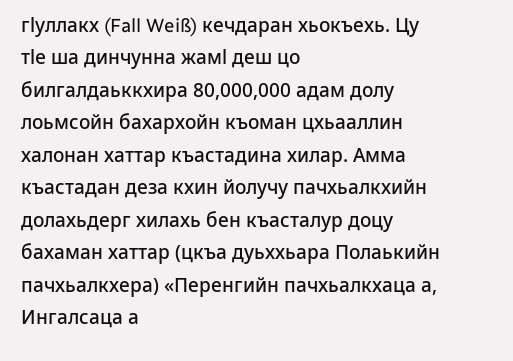гlyллакх (Fall Weiß) кечдаран хьокъехь. Цу тle ша динчунна жамl деш цо билгалдаьккхира 80,000,000 адам долу лоьмсойн бахархойн къоман цхьааллин халонан хаттар къастадина хилар. Амма къастадан деза кхин йолучу пачхьалкхийн долахьдерг хилахь бен къасталур доцу бахаман хаттар (цкъа дуьххьара Полаькийн пачхьалкхера) «Перенгийн пачхьалкхаца а, Ингалсаца а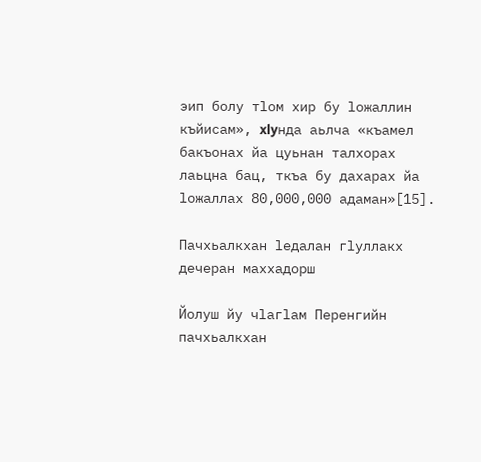эип болу тloм хир бу loжаллин къйисам», xlyнда аьлча «къамел бакъонах йа цуьнан талхорах лаьцна бац, ткъа бу дахарах йа loжаллах 80,000,000 адаман»[15].

Пачхьалкхан leдалан гlyллакх дечеран маххадорш

Йолуш йу чlaгlaм Перенгийн пачхьалкхан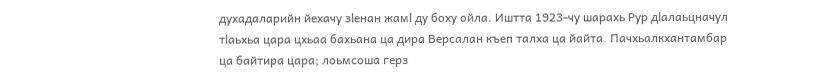духадаларийн йехачу зleнан жамl ду боху ойла. Иштта 1923-чу шарахь Рур дlaлаьцначул тlaьхьа цара цхьаа бахьана ца дира Версалан къеп талха ца йайта. Пачхьалкхантамбар ца байтира цара; лоьмсоша герз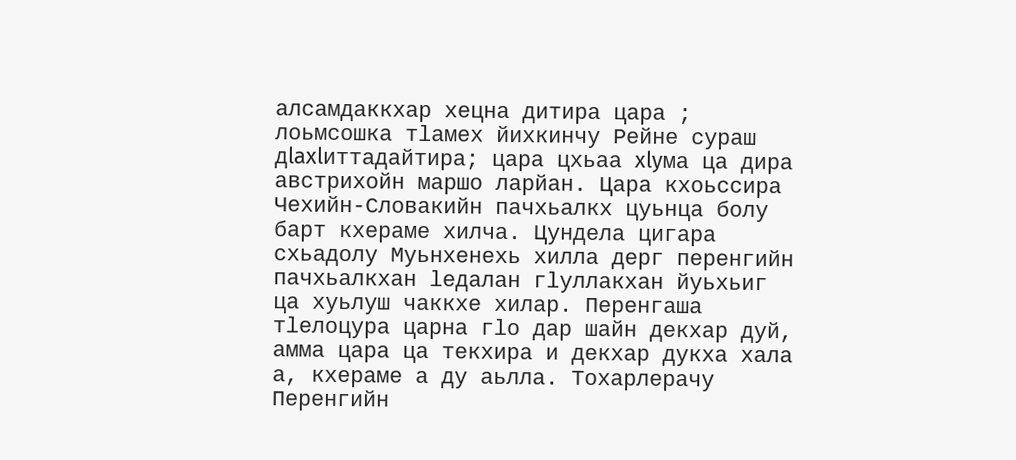алсамдаккхар хецна дитира цара ; лоьмсошка тlaмех йихкинчу Рейне сураш дlaxlиттадайтира; цара цхьаа xlyма ца дира австрихойн маршо ларйан. Цара кхоьссира Чехийн-Словакийн пачхьалкх цуьнца болу барт кхераме хилча. Цундела цигара схьадолу Муьнхенехь хилла дерг перенгийн пачхьалкхан leдалан гlyллакхан йуьхьиг ца хуьлуш чаккхе хилар. Перенгаша тleлоцура царна гlo дар шайн декхар дуй, амма цара ца текхира и декхар дукха хала а, кхераме а ду аьлла. Тохарлерачу Перенгийн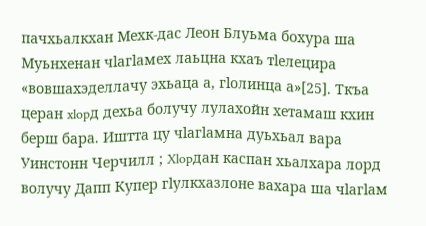пачхьалкхан Мехк-дас Леон Блуьма бохура ша Муьнхенан чlагlaмех лаьцна кхаъ тleлецира «вовшахэделлачу эхьаца а, гloлинца а»[25]. Ткъа церан xlopд дехьа болучу лулахойн хетамаш кхин берш бара. Иштта цу чlaгlaмна дуьхьал вара Уинстонн Черчилл ; Xlopдан каспан хьалхара лорд волучу Дапп Купер гlулкхазлоне вахара ша чlaгlaм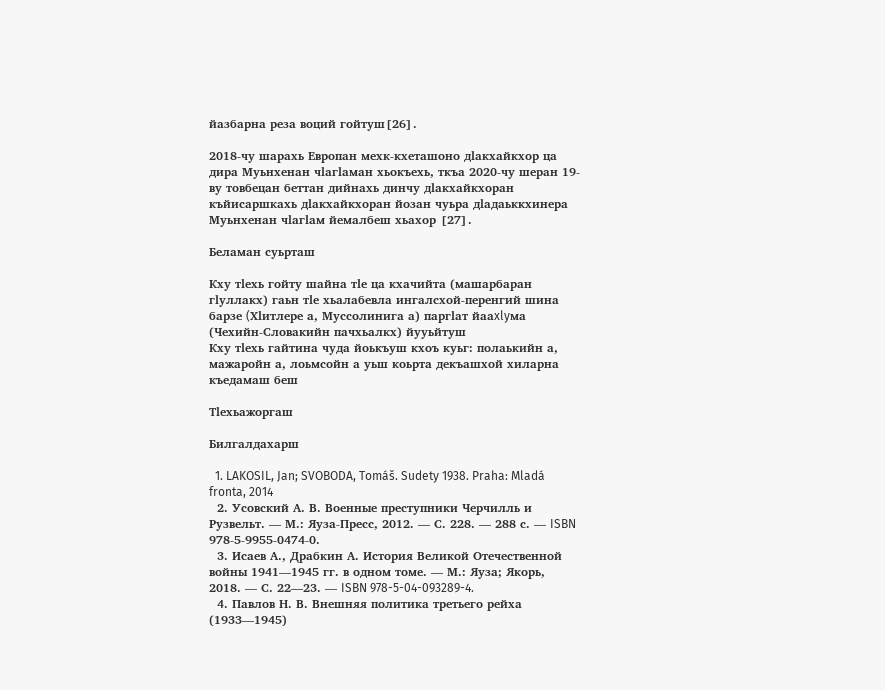йазбарна реза воций гойтуш[26].

2018-чу шарахь Европан мехк-кхеташоно дlaкхайкхор ца дира Муьнхенан чlaгlaман хьокъехь, ткъа 2020-чу шеран 19-ву товбецан беттан дийнахь динчу дlaкхайкхоран къйисаршкахь дlaкхайкхоран йозан чуьра дlaдаьккхинера Муьнхенан чlaгlaм йемалбеш хьахор [27].

Беламан суьрташ

Кху тleхь гойту шайна тle ца кхачийта (машарбаран гlyллакх) гаьн тle хьалабевла ингалсхой-перенгий шина барзе (Xlитлере а, Муссолинига а) паргlaт йааxlyма (Чехийн-Словакийн пачхьалкх) йууьйтуш
Кху тleхь гайтина чуда йоькъуш кхоъ куьг: полаькийн а, мажаройн а, лоьмсойн а уьш коьрта декъашхой хиларна къедамаш беш

Тleхьажоргаш

Билгалдахарш

  1. LAKOSIL, Jan; SVOBODA, Tomáš. Sudety 1938. Praha: Mladá fronta, 2014
  2. Усовский А. В. Военные преступники Черчилль и Рузвельт. — М.: Яуза-Пресс, 2012. — С. 228. — 288 с. — ISBN 978-5-9955-0474-0.
  3. Исаев А., Драбкин А. История Великой Отечественной войны 1941—1945 гг. в одном томе. — М.: Яуза; Якорь, 2018. — С. 22—23. — ISBN 978-5-04-093289-4.
  4. Павлов Н. В. Внешняя политика третьего рейха (1933—1945)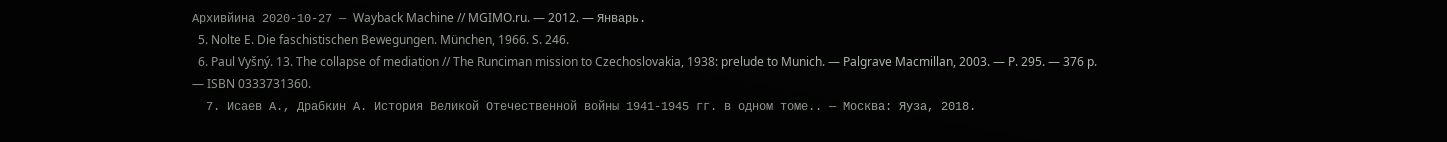Архивйина 2020-10-27 — Wayback Machine // MGIMO.ru. — 2012. — Январь.
  5. Nolte E. Die faschistischen Bewegungen. München, 1966. S. 246.
  6. Paul Vyšný. 13. The collapse of mediation // The Runciman mission to Czechoslovakia, 1938: prelude to Munich. — Palgrave Macmillan, 2003. — P. 295. — 376 p. — ISBN 0333731360.
  7. Исаев А., Драбкин А. История Великой Отечественной войны 1941-1945 гг. в одном томе.. — Москва: Яуза, 2018.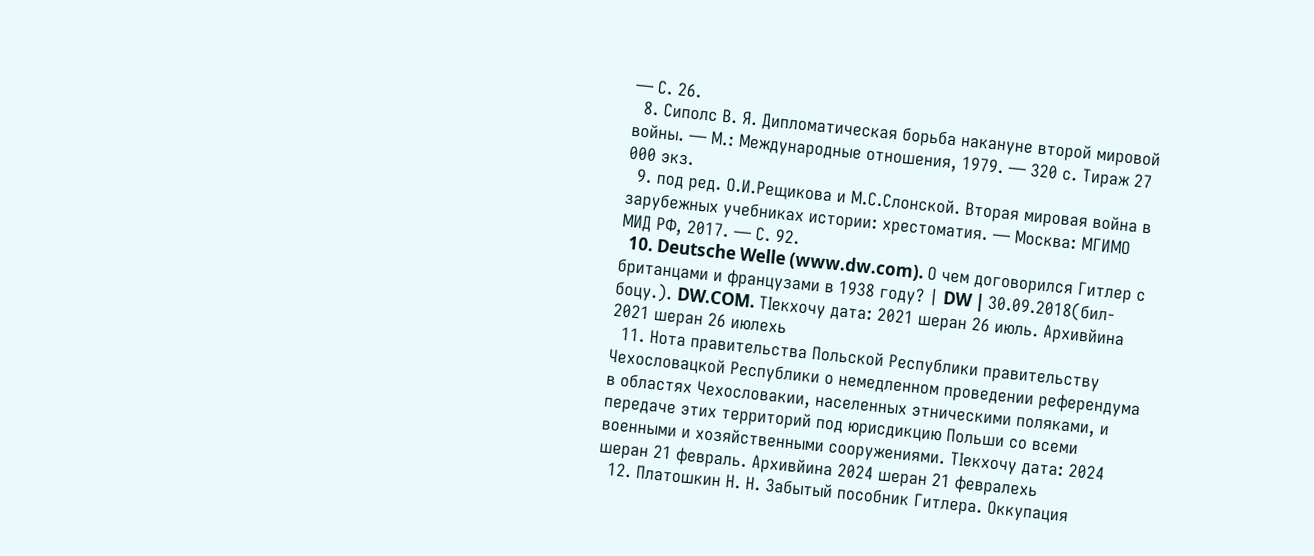— С. 26.
  8. Сиполс В. Я. Дипломатическая борьба накануне второй мировой войны. — М.: Международные отношения, 1979. — 320 с. Тираж 27 000 экз.
  9. под ред. О.И.Рещикова и М.С.Слонской. Вторая мировая война в зарубежных учебниках истории: хрестоматия. — Москва: МГИМО МИД РФ, 2017. — С. 92.
  10. Deutsche Welle (www.dw.com). О чем договорился Гитлер с британцами и французами в 1938 году? | DW | 30.09.2018(бил-боцу.). DW.COM. ТӀекхочу дата: 2021 шеран 26 июль. Архивйина 2021 шеран 26 июлехь
  11. Нота правительства Польской Республики правительству Чехословацкой Республики о немедленном проведении референдума в областях Чехословакии, населенных этническими поляками, и передаче этих территорий под юрисдикцию Польши со всеми военными и хозяйственными сооружениями. ТӀекхочу дата: 2024 шеран 21 февраль. Архивйина 2024 шеран 21 февралехь
  12. Платошкин Н. Н. Забытый пособник Гитлера. Оккупация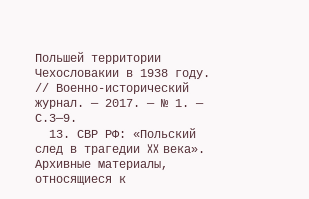Польшей территории Чехословакии в 1938 году. // Военно-исторический журнал. — 2017. — № 1. — С.3—9.
  13. СВР РФ: «Польский след в трагедии XX века». Архивные материалы, относящиеся к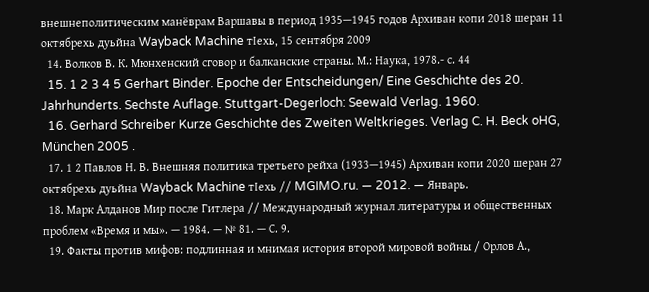внешнеполитическим манёврам Варшавы в период 1935—1945 годов Архиван копи 2018 шеран 11 октябрехь дуьйна Wayback Machine тӀехь, 15 сентября 2009
  14. Волков В. К. Мюнхенский сговор и балканские страны. М.: Наука, 1978.- с. 44
  15. 1 2 3 4 5 Gerhart Binder. Epoche der Entscheidungen/ Eine Geschichte des 20. Jahrhunderts. Sechste Auflage. Stuttgart-Degerloch: Seewald Verlag. 1960.
  16. Gerhard Schreiber Kurze Geschichte des Zweiten Weltkrieges. Verlag C. H. Beck oHG, München 2005 .
  17. 1 2 Павлов Н. В. Внешняя политика третьего рейха (1933—1945) Архиван копи 2020 шеран 27 октябрехь дуьйна Wayback Machine тӀехь // MGIMO.ru. — 2012. — Январь.
  18. Марк Алданов Мир после Гитлера // Международный журнал литературы и общественных проблем «Время и мы». — 1984. — № 81. — С. 9.
  19. Факты против мифов: подлинная и мнимая история второй мировой войны / Орлов А.,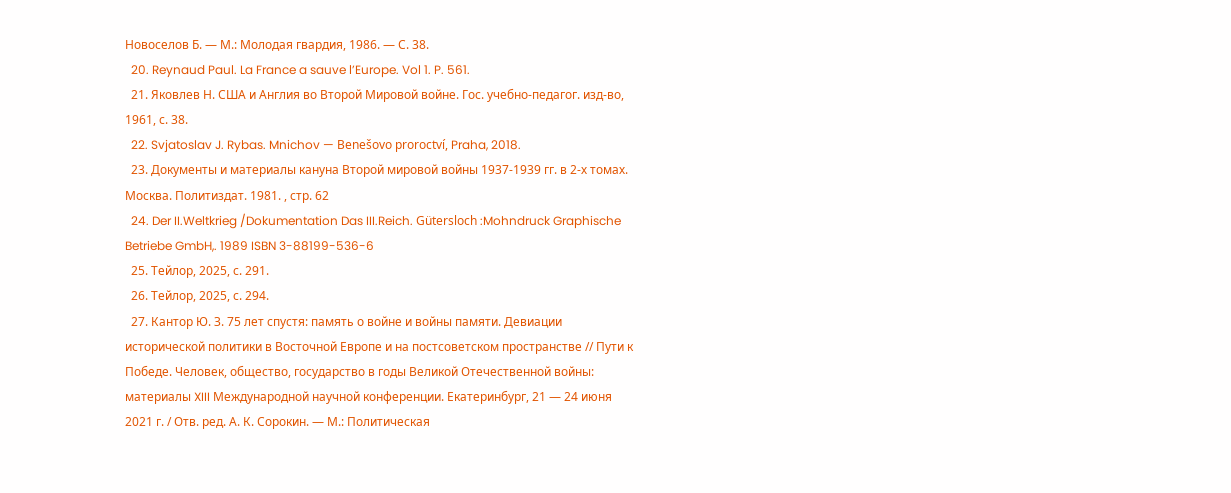Новоселов Б. — М.: Молодая гвардия, 1986. — С. 38.
  20. Reynaud Paul. La France a sauve l’Europe. Vol 1. P. 561.
  21. Яковлев Н. США и Англия во Второй Мировой войне. Гос. учебно-педагог. изд-во, 1961, с. 38.
  22. Svjatoslav J. Rybas. Mnichov — Benešovo proroctví, Praha, 2018.
  23. Документы и материалы кануна Второй мировой войны 1937-1939 гг. в 2-х томах. Москва. Политиздат. 1981. , стр. 62
  24. Der II.Weltkrieg /Dokumentation Das III.Reich. Gütersloch :Mohndruck Graphische Betriebe GmbH,. 1989 ISBN 3-88199-536-6
  25. Тейлор, 2025, с. 291.
  26. Тейлор, 2025, с. 294.
  27. Кантор Ю. З. 75 лет спустя: память о войне и войны памяти. Девиации исторической политики в Восточной Европе и на постсоветском пространстве // Пути к Победе. Человек, общество, государство в годы Великой Отечественной войны: материалы XIII Международной научной конференции. Екатеринбург, 21 — 24 июня 2021 г. / Отв. ред. А. К. Сорокин. — М.: Политическая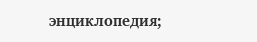энциклопедия;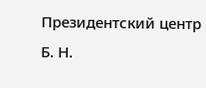Президентский центр Б. Н.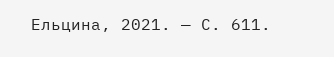Ельцина, 2021. — С. 611.